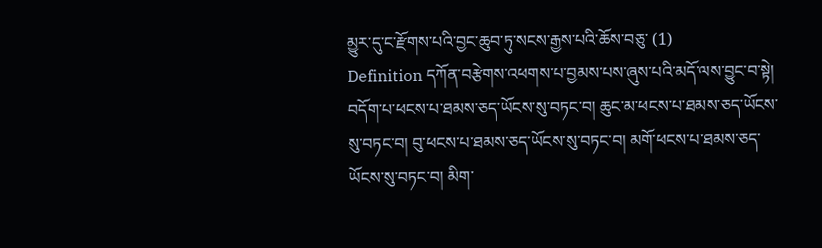མྱུར་དུ་ང་རྫོགས་པའི་བྱང་ཆུབ་ཏུ་སངས་རྒྱས་པའི་ཆོས་བཅུ་ (1)
Definition དཀོན་བརྩེགས་འཕགས་པ་བྱམས་པས་ཞུས་པའི་མདོ་ལས་བྱུང་བ་སྟེ། བདོག་པ་ཕངས་པ་ཐམས་ཅད་ཡོངས་སུ་བཏང་བ། ཆུང་མ་ཕངས་པ་ཐམས་ཅད་ཡོངས་སུ་བཏང་བ། བུ་ཕངས་པ་ཐམས་ཅད་ཡོངས་སུ་བཏང་བ། མགོ་ཕངས་པ་ཐམས་ཅད་ཡོངས་སུ་བཏང་བ། མིག་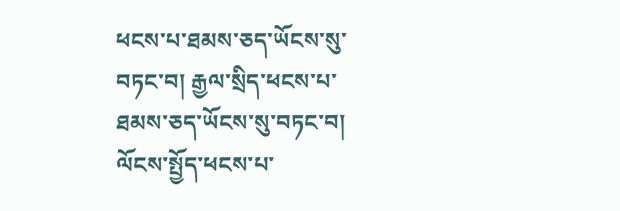ཕངས་པ་ཐམས་ཅད་ཡོངས་སུ་བཏང་བ། རྒྱལ་སྲིད་ཕངས་པ་ཐམས་ཅད་ཡོངས་སུ་བཏང་བ། ལོངས་སྤྱོད་ཕངས་པ་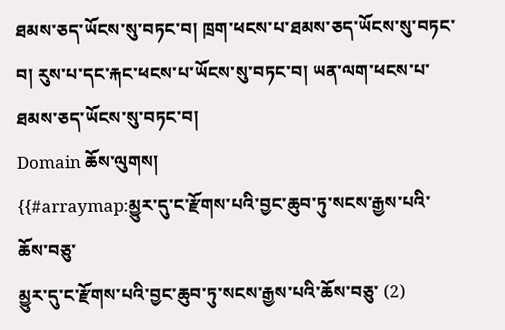ཐམས་ཅད་ཡོངས་སུ་བཏང་བ། ཁྲག་ཕངས་པ་ཐམས་ཅད་ཡོངས་སུ་བཏང་བ། རུས་པ་དང་རྐང་ཕངས་པ་ཡོངས་སུ་བཏང་བ། ཡན་ལག་ཕངས་པ་ཐམས་ཅད་ཡོངས་སུ་བཏང་བ།
Domain ཆོས་ལུགས།
{{#arraymap:མྱུར་དུ་ང་རྫོགས་པའི་བྱང་ཆུབ་ཏུ་སངས་རྒྱས་པའི་ཆོས་བཅུ་
མྱུར་དུ་ང་རྫོགས་པའི་བྱང་ཆུབ་ཏུ་སངས་རྒྱས་པའི་ཆོས་བཅུ་ (2)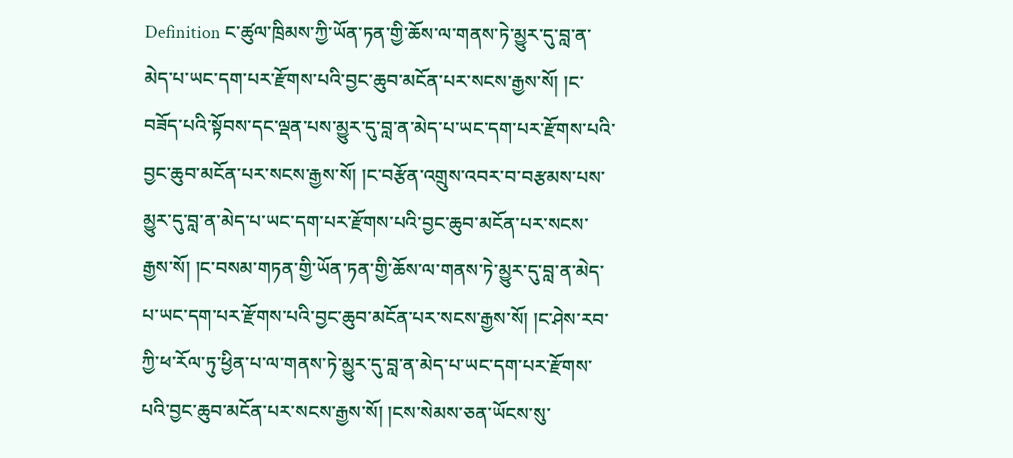Definition ང་ཚུལ་ཁྲིམས་ཀྱི་ཡོན་ཏན་གྱི་ཆོས་ལ་གནས་ཏེ་མྱུར་དུ་བླ་ན་མེད་པ་ཡང་དག་པར་རྫོགས་པའི་བྱང་ཆུབ་མངོན་པར་སངས་རྒྱས་སོ། །ང་བཟོད་པའི་སྟོབས་དང་ལྡན་པས་མྱུར་དུ་བླ་ན་མེད་པ་ཡང་དག་པར་རྫོགས་པའི་བྱང་ཆུབ་མངོན་པར་སངས་རྒྱས་སོ། །ང་བརྩོན་འགྲུས་འབར་བ་བརྩམས་པས་མྱུར་དུ་བླ་ན་མེད་པ་ཡང་དག་པར་རྫོགས་པའི་བྱང་ཆུབ་མངོན་པར་སངས་རྒྱས་སོ། །ང་བསམ་གཏན་གྱི་ཡོན་ཏན་གྱི་ཆོས་ལ་གནས་ཏེ་མྱུར་དུ་བླ་ན་མེད་པ་ཡང་དག་པར་རྫོགས་པའི་བྱང་ཆུབ་མངོན་པར་སངས་རྒྱས་སོ། །ང་ཤེས་རབ་ཀྱི་ཕ་རོལ་ཏུ་ཕྱིན་པ་ལ་གནས་ཏེ་མྱུར་དུ་བླ་ན་མེད་པ་ཡང་དག་པར་རྫོགས་པའི་བྱང་ཆུབ་མངོན་པར་སངས་རྒྱས་སོ། །ངས་སེམས་ཅན་ཡོངས་སུ་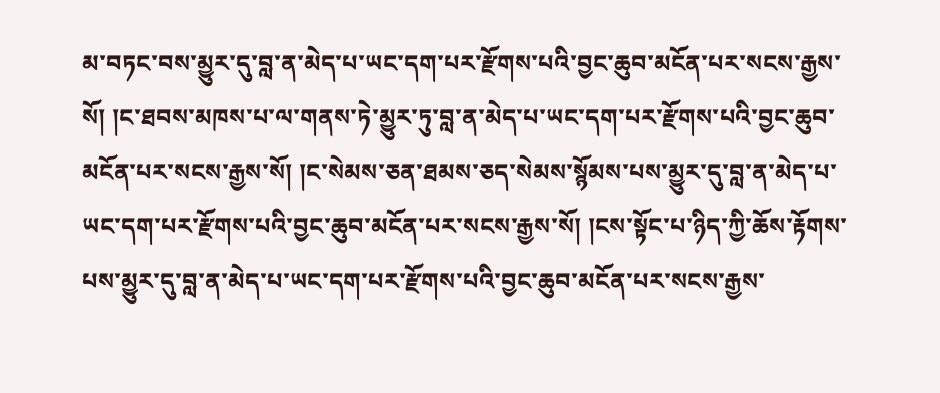མ་བཏང་བས་མྱུར་དུ་བླ་ན་མེད་པ་ཡང་དག་པར་རྫོགས་པའི་བྱང་ཆུབ་མངོན་པར་སངས་རྒྱས་སོ། །ང་ཐབས་མཁས་པ་ལ་གནས་ཏེ་མྱུར་ཏུ་བླ་ན་མེད་པ་ཡང་དག་པར་རྫོགས་པའི་བྱང་ཆུབ་མངོན་པར་སངས་རྒྱས་སོ། །ང་སེམས་ཅན་ཐམས་ཅད་སེམས་སྙོམས་པས་མྱུར་དུ་བླ་ན་མེད་པ་ཡང་དག་པར་རྫོགས་པའི་བྱང་ཆུབ་མངོན་པར་སངས་རྒྱས་སོ། །ངས་སྟོང་པ་ཉིད་ཀྱི་ཆོས་རྟོགས་པས་མྱུར་དུ་བླ་ན་མེད་པ་ཡང་དག་པར་རྫོགས་པའི་བྱང་ཆུབ་མངོན་པར་སངས་རྒྱས་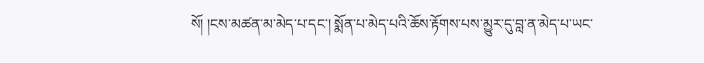སོ། །ངས་མཚན་མ་མེད་པ་དང་། སྨོན་པ་མེད་པའི་ཆོས་རྟོགས་པས་མྱུར་དུ་བླ་ན་མེད་པ་ཡང་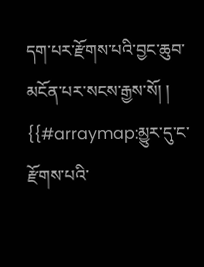དག་པར་རྫོགས་པའི་བྱང་ཆུབ་མངོན་པར་སངས་རྒྱས་སོ། །
{{#arraymap:མྱུར་དུ་ང་རྫོགས་པའི་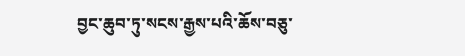བྱང་ཆུབ་ཏུ་སངས་རྒྱས་པའི་ཆོས་བཅུ་